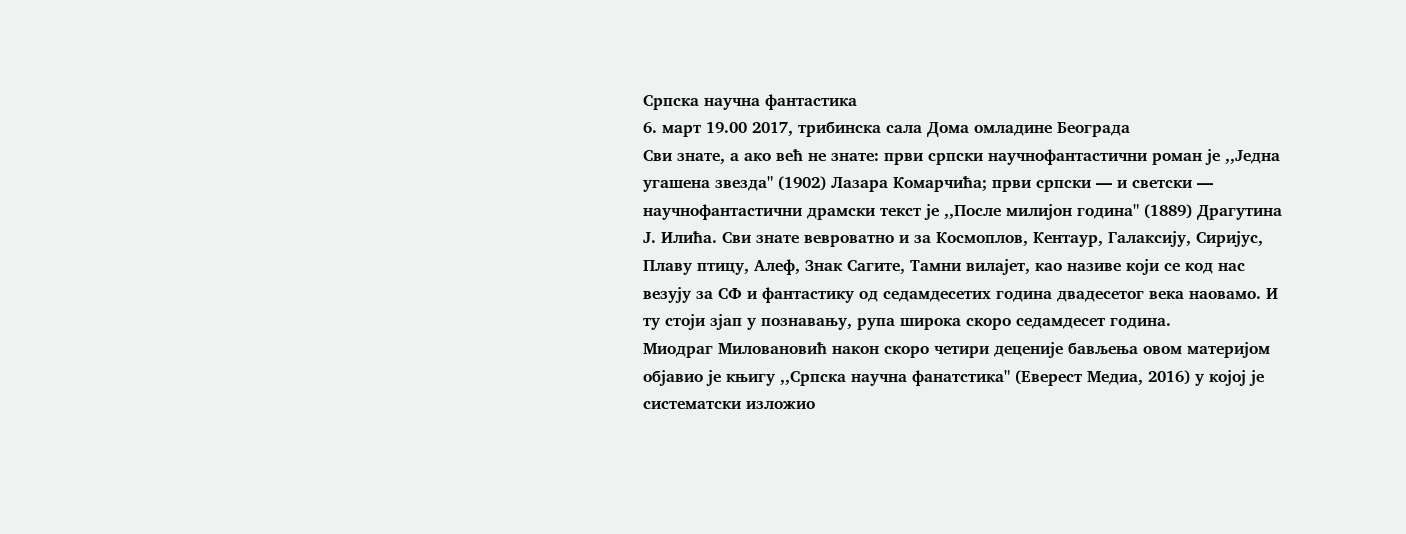Српска научна фантастика
6. март 19.00 2017, трибинска сала Дома омладине Београда
Сви знате, а ако већ не знате: први српски научнофантастични роман је ,,Једна угашена звезда" (1902) Лазара Комарчића; први српски — и светски — научнофантастични драмски текст је ,,После милијон година" (1889) Драгутина Ј. Илића. Сви знате вевроватно и за Космоплов, Кентаур, Галаксију, Сиријус, Плаву птицу, Алеф, Знак Сагите, Тамни вилајет, као називе који се код нас везују за СФ и фантастику од седамдесетих година двадесетог века наовамо. И ту стоји зјап у познавању, рупа широка скоро седамдесет година.
Миодраг Миловановић након скоро четири деценије бављења овом материјом објавио је књигу ,,Српска научна фанатстика" (Еверест Медиа, 2016) у којој је систематски изложио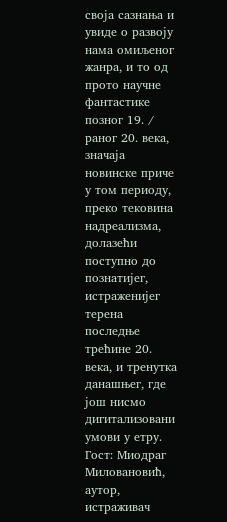своја сазнања и увиде о развоју нама омиљеног жанра, и то од прото научне фантастике позног 19. / раног 20. века, значаја новинске приче у том периоду, преко тековина надреализма, долазећи поступно до познатијег, истраженијег терена последње трећине 20. века, и тренутка данашњег, где још нисмо дигитализовани умови у етру.
Гост: Миодраг Миловановић, аутор, истраживач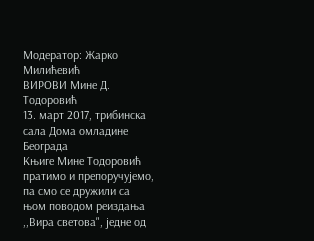Модератор: Жарко Милићевић
ВИРОВИ Мине Д. Тодоровић
13. март 2017, трибинска сала Дома омладине Београда
Књиге Мине Тодоровић пратимо и препоручујемо, па смо се дружили са њом поводом реиздања ,,Вира светова", једне од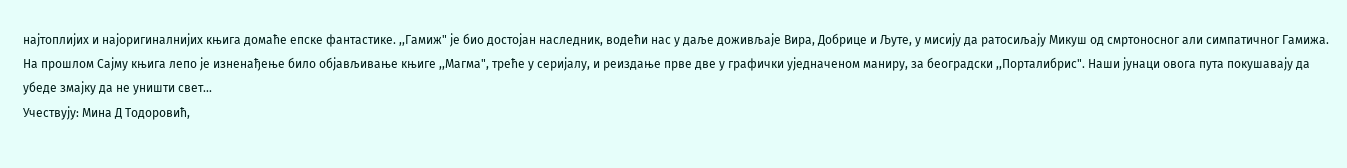најтоплијих и најоригиналнијих књига домаће епске фантастике. ,,Гамиж" је био достојан наследник, водећи нас у даље доживљаје Вира, Добрице и Љуте, у мисију да ратосиљају Микуш од смртоносног али симпатичног Гамижа.
На прошлом Сајму књига лепо је изненађење било објављивање књиге ,,Магма", треће у серијалу, и реиздање прве две у графички уједначеном маниру, за београдски ,,Порталибрис". Наши јунаци овога пута покушавају да убеде змајку да не уништи свет...
Учествују: Мина Д Тодоровић,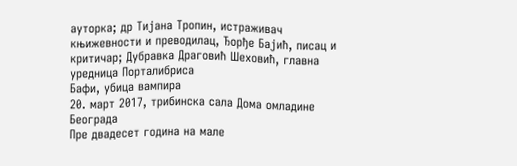ауторка; др Тијана Тропин, истраживач књижевности и преводилац, Ђорђе Бајић, писац и критичар; Дубравка Драговић Шеховић, главна уредница Порталибриса
Бафи, убица вампира
20. март 2017, трибинска сала Дома омладине Београда
Пре двадесет година на мале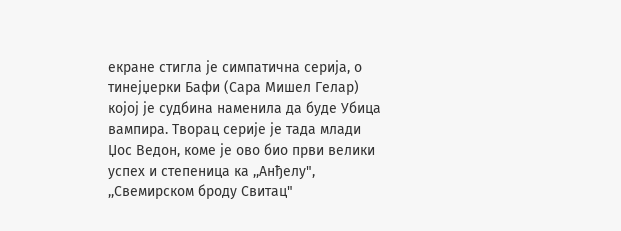екране стигла је симпатична серија, о тинејџерки Бафи (Сара Мишел Гелар) којој је судбина наменила да буде Убица вампира. Творац серије је тада млади Џос Ведон, коме је ово био први велики успех и степеница ка ,,Анђелу", ,,Свемирском броду Свитац"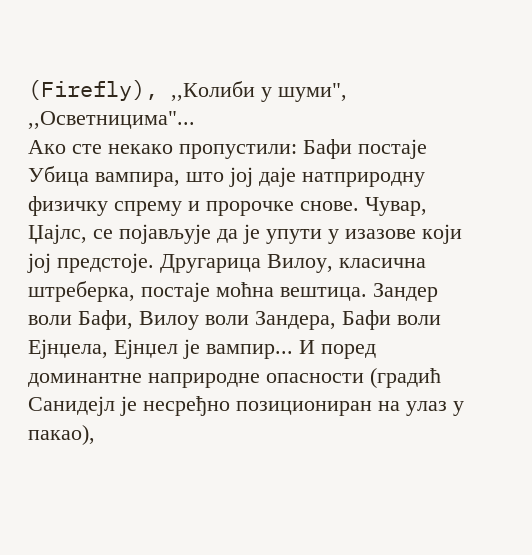(Firefly), ,,Колиби у шуми", ,,Осветницима"...
Ако сте некако пропустили: Бафи постаје Убица вампира, што јој даје натприродну физичку спрему и пророчке снове. Чувар, Џајлс, се појављује да је упути у изазове који јој предстоје. Другарица Вилоу, класична штреберка, постаје моћна вештица. Зандер воли Бафи, Вилоу воли Зандера, Бафи воли Ејнџела, Ејнџел је вампир... И поред доминантне наприродне опасности (градић Санидејл је несређно позициониран на улаз у пакао),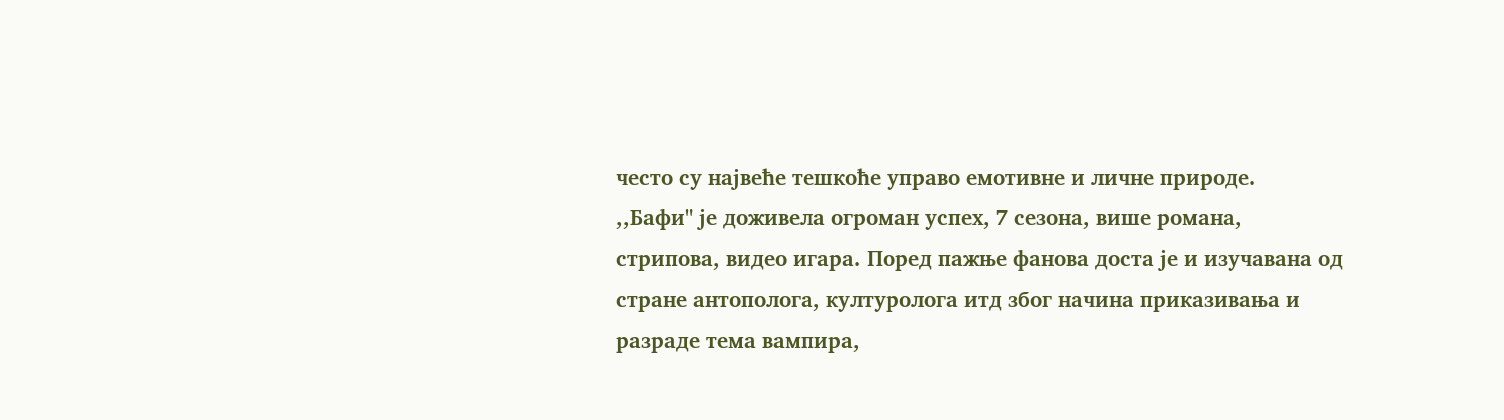често су највеће тешкоће управо емотивне и личне природе.
,,Бафи" је доживела огроман успех, 7 сезона, више романа, стрипова, видео игара. Поред пажње фанова доста је и изучавана од стране антополога, културолога итд због начина приказивања и разраде тема вампира,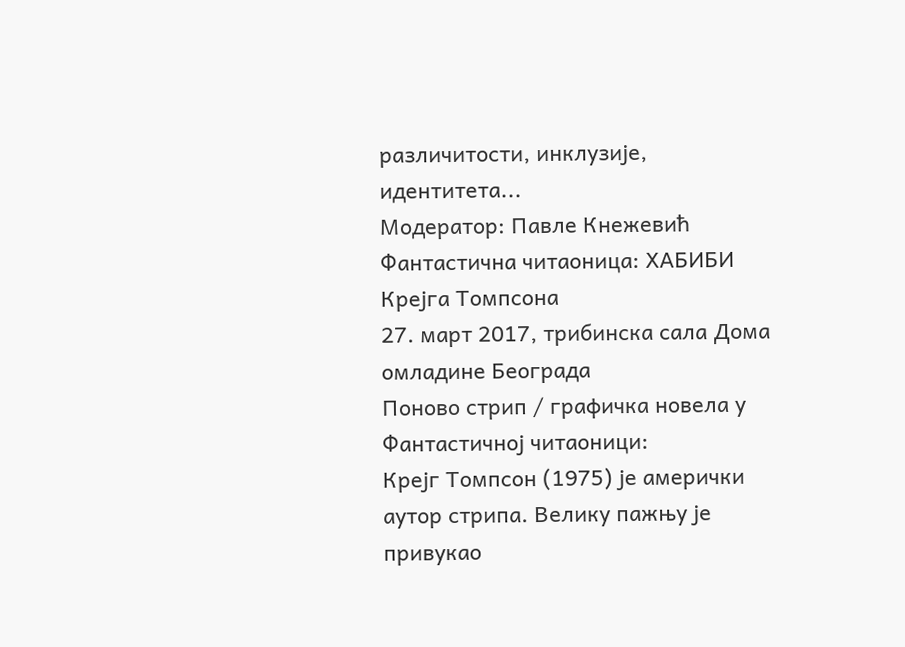различитости, инклузије, идентитета...
Модератор: Павле Кнежевић
Фантастична читаоница: ХАБИБИ Крејга Томпсона
27. март 2017, трибинска сала Дома омладине Београда
Поново стрип / графичка новела у Фантастичној читаоници:
Крејг Томпсон (1975) је амерички аутор стрипа. Велику пажњу је привукао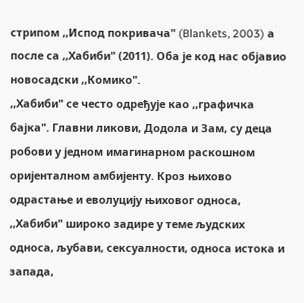стрипом ,,Испод покривача" (Blankets, 2003) а после са ,,Хабиби" (2011). Оба је код нас објавио новосадски ,,Комико".
,,Хабиби" се често одређује као ,,графичка бајка". Главни ликови, Додола и Зам, су деца робови у једном имагинарном раскошном оријенталном амбијенту. Кроз њихово одрастање и еволуцију њиховог односа, ,,Хабиби" широко задире у теме људских односа, љубави, сексуалности, односа истока и запада,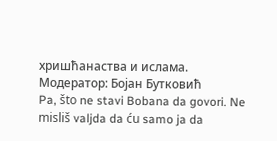хришћанаства и ислама.
Модератор: Бојан Бутковић
Pa, što ne stavi Bobana da govori. Ne misliš valjda da ću samo ja da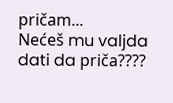pričam...
Nećeš mu valjda dati da priča????